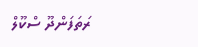ރަތަފަންދޫ ސްކޫލް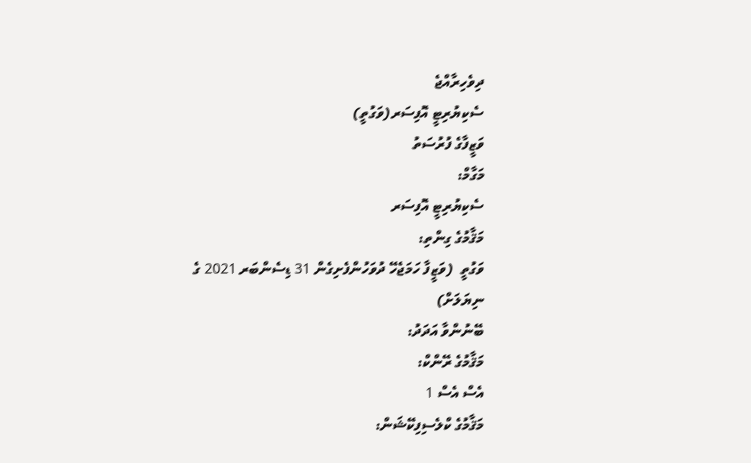ދިވެހިރާއްޖެ
ސެކިޔުރިޓީ އޮފިސަރ(ވަގުތީ)
ވަޒީފާގެ ފުރުސަތު
މަގާމް:
ސެކިޔުރިޓީ އޮފިސަރ
މަޤާމުގެ ގިންތި:
ވަގުތީ  (ވަޒީފާ ހަމަޖެހޭ ދުވަހުންފެށިގެން 31 ޑިސެންބަރ 2021 ގެ ނިޔަލަށް)
ބޭނުންވާ އަދަދު:
މަޤާމުގެ ރޭންކް:
އެސް އެސް 1
މަޤާމުގެ ކްލެސިފިކޭޝަން: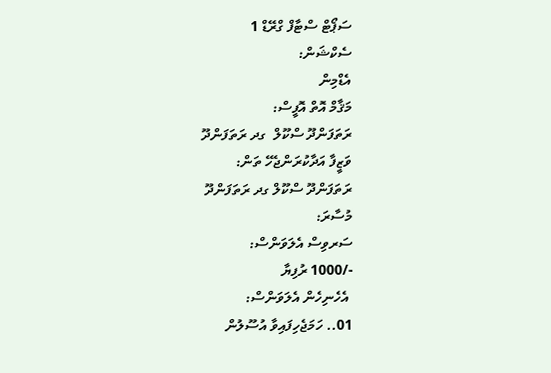ސަޕޯޓް ސްޓާފް ގްރޭޑް 1
ސެކްޝަން:
އެޑްމިން
މަޤާމް އޮތް އޮފީސް:
ރަތަފަންދޫ ސްކޫލް  ގދ ރަތަފަންދޫ
ވަޒީފާ އަދާކުރަންޖެހޭ ތަން:
ރަތަފަންދޫ ސްކޫލް ގދ ރަތަފަންދޫ
މުސާރަ:
ސަރވިސް އެލަވަންސް:
-/1000 ރުފިޔާ
 އެހެނިހެން އެލަވަންސް:
01.. ހަމަޖެހިފައިވާ އުސޫލުން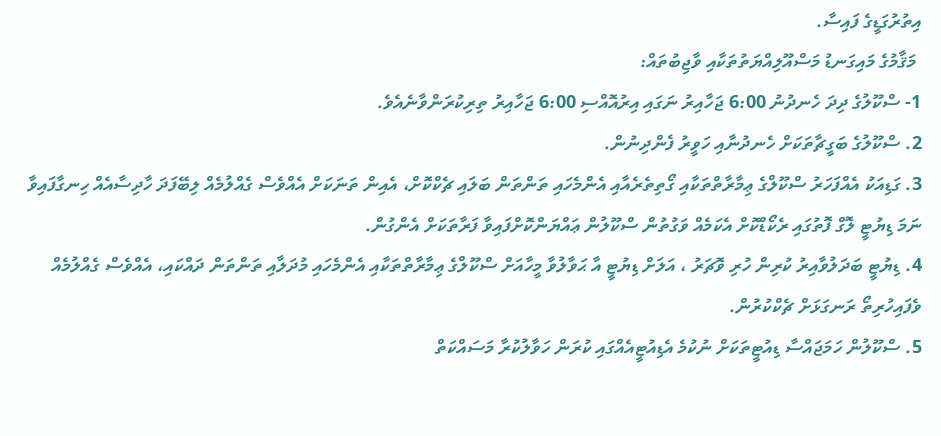އިތުރުގަޑީގެ ފައިސާ.
 މަޤާމުގެ މައިގަނޑު މަސްއޫލިއްޔަތުތަކާއި ވާޖިބުތައް:
1- ސްކޫލުގެ ދިދަ ހެނދުނު 6:00 ޖަހާއިރު ނަގައި އިރުއޮއްސި 6:00 ޖަހާއިރު ތިރިކުރަންވާނެއެވެ.
2. ސްކޫލުގެ ބަގީޗާތަކަށް ހެނދުނާއި ހަވީރު ފެންދިނުން.
3. ގަޑިއަކު އެއްފަހަރު ސްކޫލްގެ ޢިމާރާތްތަކާއި ގޯތިތެރެއާއި އެންމެހައި ތަންތަން ބަލައި ޗެކްކޮށް، އެއިން ތަނަކަށް އެއްވެސް ގެއްލުމެއް ލިބޭފަދަ ހާދިސާއެއް ހިނގާފައިވާ ނަމަ ޑިޔުޓީ ލޮގް ފޮތުގައި ރެކޯޑްކޮށް އެކަމެއް ވަގުތުން ސްކޫލުން ޢައްޔަންކޮށްފައިވާ ފަރާތަކަށް އެންގުން.
4. ޑިޔުޓީ ބަދަލުވާއިރު ކުރިން ހުރި ވޮޗަރު ، އަލަށް ޑިޔުޓީ އާ ޙަވާލުވާ މީހާއަށް ސްކޫލްގެ ޢިމާރާތްތަކާއި އެންމެހައި މުދަލާއި ތަންތަން ދައްކައި، އެއްވެސް ގެއްލުމެއް ވެފައިހުރިތޯ ރަނގަޅަށް ޗެކްކުރުން.
5. ސްކޫލުން ހަމަޖައްސާ ޑިއުޓީތަކަށް ނުކުމެ އެޑިއުޓީއެއްގައި ކުރަން ހަވާލުކުރާ މަސައްކަތް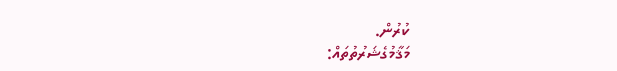ކުރުން.
މަޤާމުގެޝަރުތުތައް: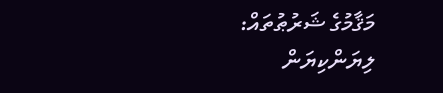މަޤާމުގެ ޝަރުޠުތައް:
ލިޔަންކިޔަން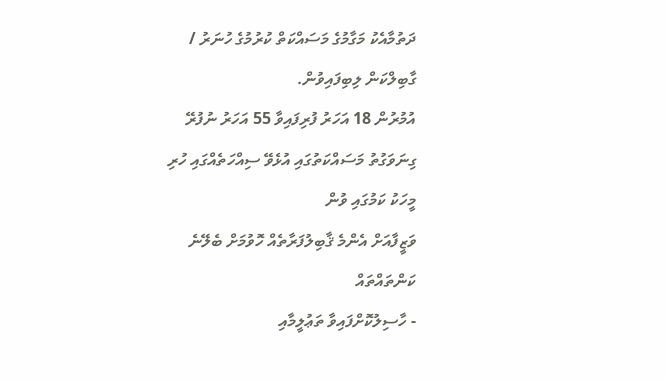ދަތުމާއެކު މަގާމުގެ މަސައްކަތް ކުރުމުގެ ހުނަރު / ގާބިލްކަން ލިބިފައިވުން.
އުމުރުން 18 އަހަރު ފުރިފައިވާ 55 އަހަރު ނުފުރޭ ގިނަވަގުތު މަސައްކަތުގައި އުޅެވޭ ސިއްހަތެއްގައި ހުރި މީހަކު ކަމުގައި ވުން
ވަޒީފާއަށް އެންމެ ޤާބިލުފަރާތެއް ހޮވުމަށް ބެލޭނެ ކަންތައްތައް
- ހާސިލުކޮށްފައިވާ ތަޢުލީމާއި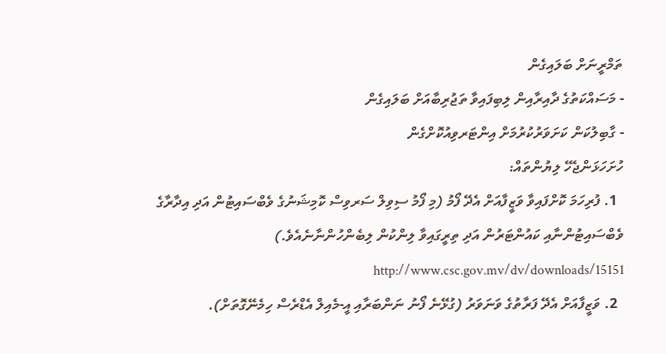ތަމްރީނަށް ބަލައިގެން
- މަސައްކަތުގެ ދާއިރާއިން ލިބިފައިވާ ތަޖުރިބާއަށް ބަލައިގެން
- ގާބިލުކަން ކަށަވަރުކުރުމަށް އިންޓަރވިއުކޮށްގެން
ހުށަހަޅަންޖެހޭ ލިޔުންތައް:
  1. ފުރިހަމަ ކޮށްފައިވާ ވަޒީފާއަށް އެދޭ ފޯމު (މި ފޯމު ސިވިލް ސަރވިސް ކޮމިޝަނުގެ ވެބްސައިޓުން އަދި އިދާރާގެ ވެބްސައިޓުންނާއި ކައުންޓަރުން އަދި ތިރީގައިވާ ލިންކުން ލިބެންހުންނާނެއެވެ.) http://www.csc.gov.mv/dv/downloads/15151
  2. ވަޒީފާއަށް އެދޭ ފަރާތުގެ ވަނަވަރު (ގުޅޭނެ ފޯނު ނަންބަރާއި އީ-މެއިލް އެޑްރެސް ހިމެނޭގޮތަށް).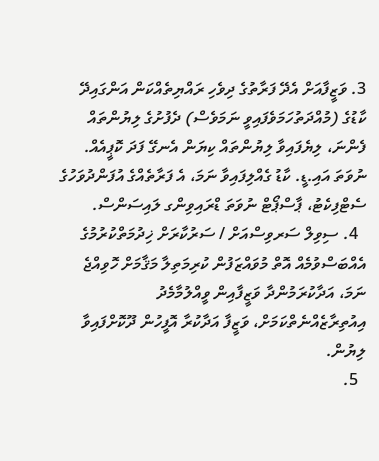3. ވަޒީފާއަށް އެދޭ ފަރާތުގެ ދިވެހި ރައްޔިތެއްކަން އަންގައިދޭ ކާޑުގެ (މުއްދަތުހަމަވެފައިވީ ނަމަވެސް) ދެފުށުގެ ލިޔުންތައް ފެންނަ، ލިޔެފައިވާ ލިޔުންތައް ކިޔަން އެނގޭ ފަދަ ކޮޕީއެއް. ނުވަތަ އައި.ޑީ. ކާޑު ގެއްލިފައިވާ ނަމަ، އެ ފަރާތެއްގެ އުފަންދުވަހުގެ ސެޓްފިކެޓު، ޕާސްޕޯޓް ނުވަތަ ޑްރައިވިންގ ލައިސަންސް.
  4. ސިވިލް ސަރވިސްއަށް / ސަރުކާރަށް ޚިދުމަތްކުރުމުގެ އެއްބަސްވުމެއް އޮތް މުވައްޒަފުން ކުރިމަތިލާ މަޤާމަށް ހޮވިއްޖެ ނަމަ، އަދާކުރަމުންދާ ވަޒީފާއިން ވީއްލުމާމެދު އިއުތިރާޒެއްނެތްކަމަށް، ވަޒީފާ އަދާކުރާ އޮފީހުން ދޫކޮށްފައިވާ ލިޔުން.
  5.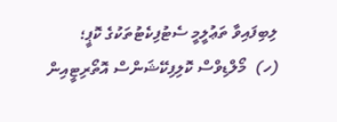ލިބިފައިވާ ތަޢުލީމީ ސެޓުފިކެޓުތަކުގެ ކޮޕީ؛
(ހ)  މޯލްޑިވްސް ކޮލިފިކޭޝަންސް އޮތޯރިޓީއިން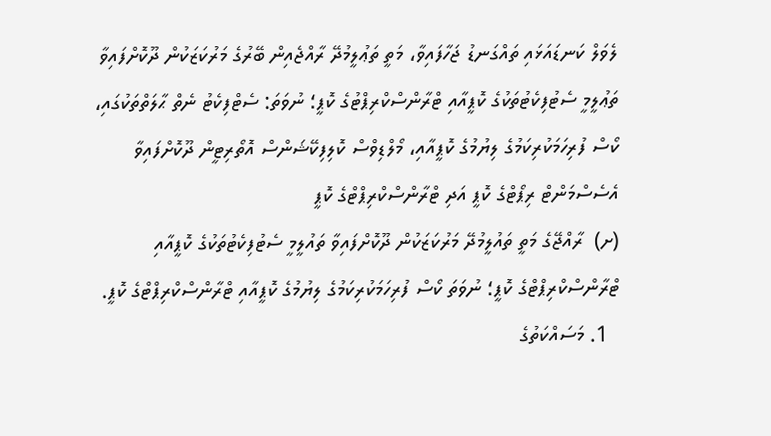ލެވަލް ކަނޑައަޅައި ތައްގަނޑު ޖަހާފައިވާ، މަތީ ތަޢުލީމުދޭ ރާއްޖެއިން ބޭރުގެ މަރުކަޒަކުން ދޫކޮށްފައިވާ ތަޢުލީމީ ސެޓުފިކެޓުތަކުގެ ކޮޕީއާއި ޓްރާންސްކްރިޕްޓުގެ ކޮޕީ؛ ނުވަތަ: ސެޓްފިކެޓު ނެތް ޙާލަތްތަކުގައި، ކޯސް ފުރިހަމަކުރިކަމުގެ ލިޔުމުގެ ކޮޕީއާއި، މޯލްޑިވްސް ކޮލިފިކޭޝަންސް އޮތޯރިޓީން ދޫކޮށްފައިވާ އެސެސްމަންޓް ރިޕޯޓްގެ ކޮޕީ އަދި ޓްރާންސްކްރިޕްޓްގެ ކޮޕީ
(ށ)  ރާއްޖޭގެ މަތީ ތައުލީމުދޭ މަރުކަޒަކުން ދޫކޮށްފައިވާ ތައުލީމީ ސެޓުފިކެޓުތަކުގެ ކޮޕީއާއި ޓްރާންސްކްރިޕްޓްގެ ކޮޕީ؛ ނުވަތަ ކޯސް ފުރިހަމަކުރިކަމުގެ ލިޔުމުގެ ކޮޕީއާއި ޓްރާންސްކްރިޕްޓްގެ ކޮޕީ.
  1. މަސައްކަތުގެ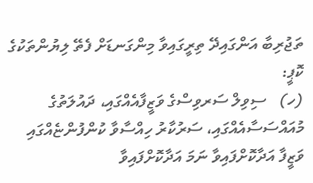ތަޖުރިބާ އަންގައިދޭ ތިރީގައިވާ މިންގަނޑަށް ފެތޭ ލިޔުންތަކުގެ ކޮޕީ:
(ހ)   ސިވިލް ސަރވިސްގެ ވަޒީފާއެއްގައި، ދައުލަތުގެ މުއައްސަސާއެއްގައި، ސަރުކާރު ހިއްސާވާ ކުންފުންޏެއްގައި ވަޒީފާ އަދާކޮށްފައިވާ ނަމަ އަދާކޮށްފައިވާ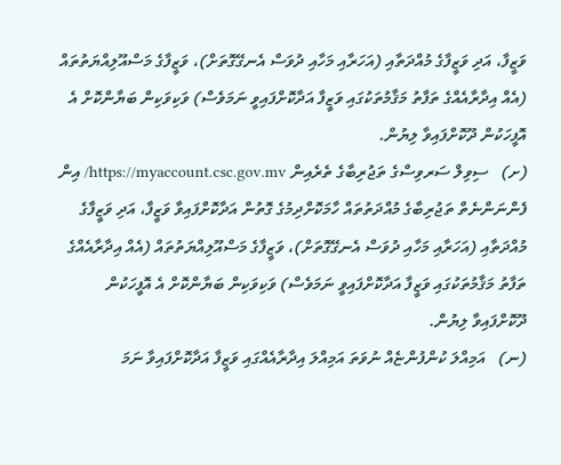ވަޒީފާ، އަދި ވަޒީފާގެ މުއްދަތާއި (އަހަރާއި މަހާއި ދުވަސް އެނގޭގޮތަށް)، ވަޒީފާގެ މަސްއޫލިއްޔަތުތައް (އެއް އިދާރާއެއްގެ ތަފާތު މަޤާމުތަކުގައި ވަޒީފާ އަދާކޮށްފައިވީ ނަމަވެސް) ވަކިވަކިން ބަޔާންކޮށް އެ އޮފީހަކުން ދޫކޮށްފައިވާ ލިޔުން.
(ށ)   ސިވިލް ސަރވިސްގެ ތަޖުރިބާގެ ތެރެއިން https://myaccount.csc.gov.mv/ އިން ފެންނަންނެތް ތަޖުރިބާގެ މުއްދަތުތައް ހާމަކޮށްދިމުގެ ގޮތުން އަދާކޮށްފައިވާ ވަޒީފާ، އަދި ވަޒީފާގެ މުއްދަތާއި (އަހަރާއި މަހާއި ދުވަސް އެނގޭގޮތަށް)، ވަޒީފާގެ މަސްއޫލިއްޔަތުތައް (އެއް އިދާރާއެއްގެ ތަފާތު މަޤާމުތަކުގައި ވަޒީފާ އަދާކޮށްފައިވީ ނަމަވެސް) ވަކިވަކިން ބަޔާންކޮށް އެ އޮފީހަކުން ދޫކޮށްފައިވާ ލިޔުން.
(ނ)   އަމިއްލަ ކުންފުންޏެއް ނުވަތަ އަމިއްލަ އިދާރާއެއްގައި ވަޒީފާ އަދާކޮށްފައިވާ ނަމަ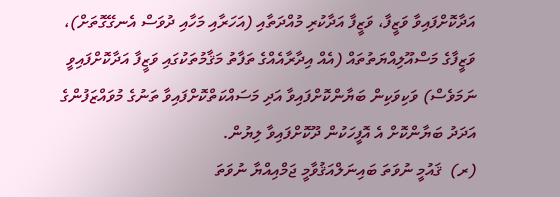އަދާކޮށްފައިވާ ވަޒީފާ، ވަޒީފާ އަދާކުރި މުއްދަތާއި (އަހަރާއި މަހާއި ދުވަސް އެނގޭގޮތަށް)، ވަޒީފާގެ މަސްއޫލިއްޔަތުތައް (އެއް އިދާރާއެއްގެ ތަފާތު މަޤާމުތަކުގައި ވަޒީފާ އަދާކޮށްފައިވީ ނަމަވެސް) ވަކިވަކިން ބަޔާންކޮށްފައިވާ އަދި މަސައްކަތްކޮށްފައިވާ ތަނުގެ މުވައްޒަފުންގެ އަދަދު ބަޔާންކޮށް އެ އޮފީހަކުން ދޫކޮށްފައިވާ ލިޔުން.
(ރ)  ޤައުމީ ނުވަތަ ބައިނަލްއަޤުވާމީ ޖަމްއިއްޔާ ނުވަތަ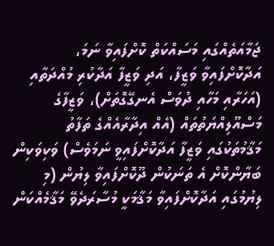ޖަމާއަތެއްގައި މަސައްކަތް ކޮށްފައިވާ ނަމަ، އަދާކޮށްފައިވާ ވަޒީފާ، އަދި ވަޒީފާ އަދާކުރި މުއްދަތާއި (އަހަރާއި މަހާއި ދުވަސް އެނގޭގޮތަށް)، ވަޒީފާގެ މަސްއޫލިއްޔަތުތައް (އެއް އިދާރާއެއްގެ ތަފާތު މަޤާމުތަކުގައި ވަޒީފާ އަދާކޮށްފައިވީ ނަމަވެސް) ވަކިވަކިން ބަޔާންކޮށް އެ ތަނަކުން ދޫކޮށްފައިވާ ލިޔުން (މި ލިޔުމުގައި އަދާކޮށްފައިވާ މަޤާމަކީ މުސާރަދެވޭ މަޤާމެއްކަން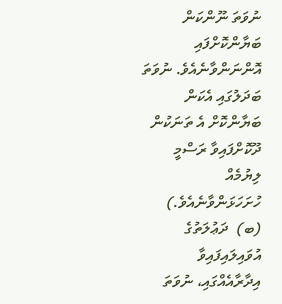ނުވަތަ ނޫންކަން ބަޔާންކޮށްފައި އޮންނަންވާނެއެވެ. ނުވަތަ ބަދަލުގައި އެކަން ބަޔާންކޮށް އެ ތަނަކުން ދޫކޮށްފައިވާ ރަސްމީ ލިޔުމެއް ހުށަހަޅަންވާނެއެވެ.)
(ބ)  ދަޢުލަތުގެ އުވައިލައިފައިވާ އިދާރާއެއްގައި، ނުވަތަ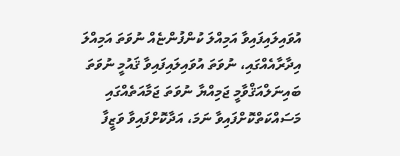އުވައިލައިފައިވާ އަމިއްލަ ކުންފުންޏެއް ނުވަތަ އަމިއްލަ އިދާރާއެއްގައި، ނުވަތަ އުވައިލައިފައިވާ ޤައުމީ ނުވަތަ ބައިނަލްއަޤްވާމީ ޖަމިއްޔާ ނުވަތަ ޖަމާއަތެއްގައި މަސައްކަތްކޮށްފައިވާ ނަމަ، އަދާކޮށްފައިވާ ވަޒީފާ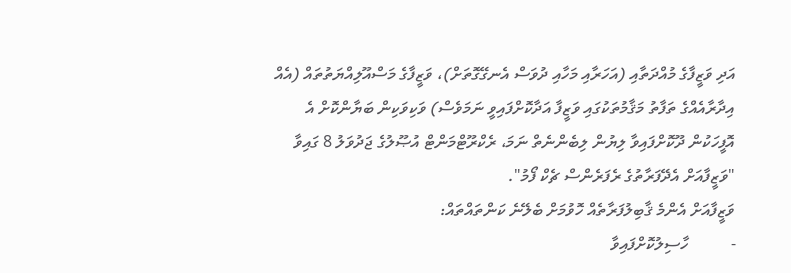އަދި ވަޒީފާގެ މުއްދަތާއި (އަހަރާއި މަހާއި ދުވަސް އެނގޭގޮތަށް)، ވަޒީފާގެ މަސްއޫލިއްޔަތުތައް (އެއް އިދާރާއެއްގެ ތަފާތު މަޤާމުތަކުގައި ވަޒީފާ އަދާކޮށްފައިވީ ނަމަވެސް) ވަކިވަކިން ބަޔާންކޮށް އެ އޮފީހަކުން ދޫކޮށްފައިވާ ލިޔުން ލިބެންނެތް ނަމަ، ރެކްރޫޓްމަންޓް އުޞޫލުގެ ޖަދުވަލު 8 ގައިވާ "ވަޒީފާއަށް އެދޭފަރާތުގެ ރެފަރެންސް ޗެކް ފޯމު".
ވަޒީފާއަށް އެންމެ ޤާބިލުފަރާތެއް ހޮވުމަށް ބެލޭނެ ކަންތައްތައް:
-          ހާސިލުކޮށްފައިވާ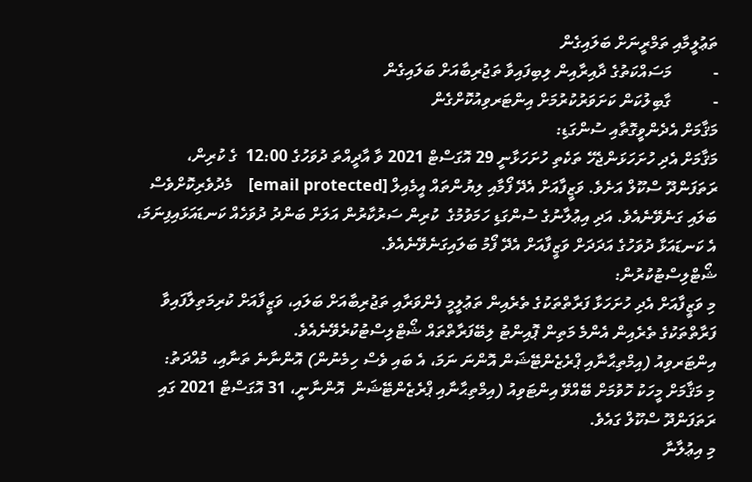ތަޢުލީމާއި ތަމްރީނަށް ބަލައިގެން
-          މަސައްކަތުގެ ދާއިރާއިން ލިބިފައިވާ ތަޖުރިބާއަށް ބަލައިގެން
-          ގާބިލުކަން ކަށަވަރުކުރުމަށް އިންޓަރވިއުކޮށްގެން
މަޤާމަށް އެދެންވީގޮތާއި ސުންގަޑި:
މަޤާމަށް އެދި ހުށަހަޅަންޖެހޭ ތަކެތި ހުށަހަޅާނީ 29 އޮގަސްޓް 2021 ވާ އާދީއްތަ ދުވަހުގެ 12:00  ގެ ކުރިން، ރަތަފަންދޫ ސްކޫލް އަށެވެ. ވަޒީފާއަށް އެދޭ ފޯމާއި ލިޔުންތައް އީމެއިލް [email protected]    މެދުވެރިކޮށްވެސް ބަލައި ގަނެވޭނެއެވެ. އަދި އިޢުލާނުގެ ސުންގަޑި ހަމަވުމުގެ  ކުރިން ސަރުކާރުން އަލަށް ބަންދު ދުވަހެއް ކަނޑައަޅައިފިނަމަ، އެ ކަނޑައަޅާ ދުވަހުގެ އަދަދަށް ވަޒީފާއަށް އެދޭ ފޯމު ބަލައިގަނެވޭނެއެވެ.
ޝޯޓްލިސްޓުކުރުން:
މި ވަޒީފާއަށް އެދި ހުށަހަޅާ ފަރާތްތަކުގެ ތެރެއިން ތަޢުލީމީ ފެންވަރާއި ތަޖުރިބާއަށް ބަލައި، ވަޒީފާއަށް ކުރިމަތިލާފައިވާ ފަރާތްތަކުގެ ތެރެއިން އެންމެ މަތިން ޕޮއިންޓު ލިބޭފަރާތްތައް ޝޯޓްލިސްޓުކުރެވޭނެއެވެ.
އިންޓަރވިއު (އިމްތިޙާނާއި ޕްރެޒެންޓޭޝަން އޮންނަ ނަމަ، އެ ބައި ވެސް ހިމެނުން) އޮންނާނެ ތަނާއި، މުއްދަތު:
މި މަޤާމަށް މީހަކު ހޮވުމަށް ބޭއްވޭ އިންޓަވިއު (އިމްތިޙާނާއި ޕްރެޒެންޓޭޝަން  އޮންނާނީ، 31 އޮގަސްޓް 2021 ގައި ރަތަފަންދޫ ސްކޫލް ގައެވެ.
މި އިޢުލާނާ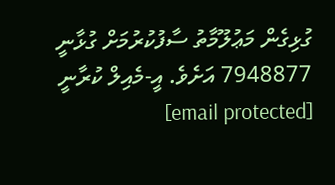ގުޅިގެން މަޢުލޫމާތު ސާފުކުރުމަށް ގުޅާނީ 7948877 އަށެވެ. އީ-މެއިލް ކުރާނީ [email protected]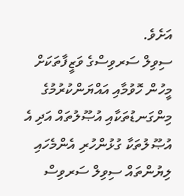އަށެވެ.
ސިވިލް ސަރވިސްގެ ވަޒީފާތަކަށް މީހުން ހޮވުމާއި އައްޔަންކުރުމުގެ މިންގަނޑުތަކާއި އުޞޫލުތައް އަދި އެ އުޞޫލުތަކާ ގުޅުންހުރި އެންމެހައި ލިޔުންތައް ސިވިލް ސަރވިސް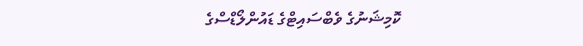ކޮމިޝަނުގެ ވެބްސައިޓްގެ ޑައުންލޯޑްސްގެ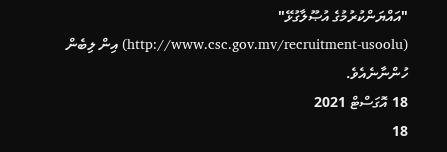"އައްޔަންކުރުމުގެ އުޞޫލާގުޅޭ" (http://www.csc.gov.mv/recruitment-usoolu) އިން ލިބެން ހުންނާނެއެވެ.
18 އޮގަސްޓް 2021
18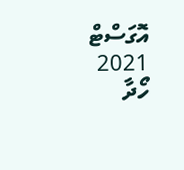އޮގަސްޓް 2021
ހޯދާ